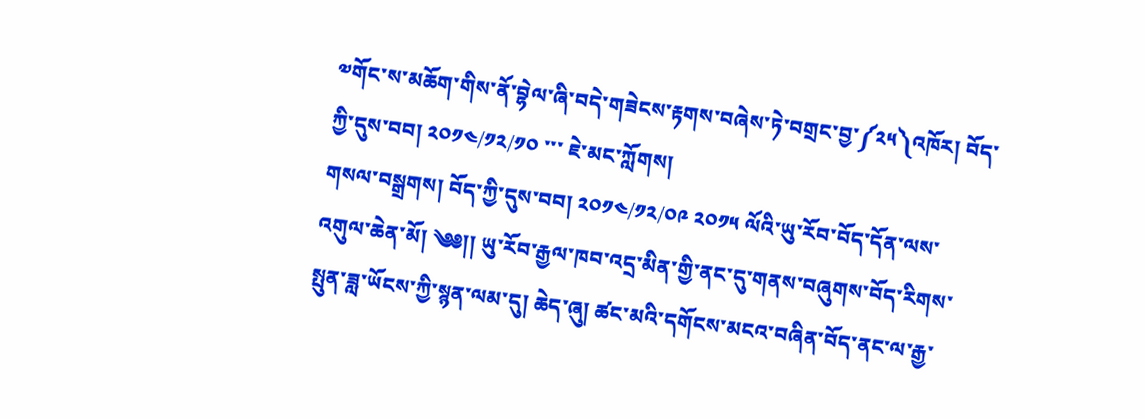༧གོང་ས་མཆོག་གིས་ནོ་བྷེལ་ཞི་བདེ་གཟེངས་རྟགས་བཞེས་ཏེ་བགྲང་བྱ་༼༢༥༽འཁོར། བོད་ཀྱི་དུས་བབ། ༢༠༡༤/༡༢/༡༠ ་་་ ཇེ་མང་ཀློགས།
གསལ་བསྒྲགས། བོད་ཀྱི་དུས་བབ། ༢༠༡༤/༡༢/༠༩ ༢༠༡༥ ལོའི་ཡུ་རོབ་བོད་དོན་ལས་འགུལ་ཆེན་མོ། ༄༅།། ཡུ་རོབ་རྒྱལ་ཁབ་འདྲ་མིན་གྱི་ནང་དུ་གནས་བཞུགས་བོད་རིགས་སྤུན་ཟླ་ཡོངས་ཀྱི་སྙན་ལམ་དུ། ཆེད་ཞུ། ཚང་མའི་དགོངས་མངའ་བཞིན་བོད་ནང་ལ་རྒྱ་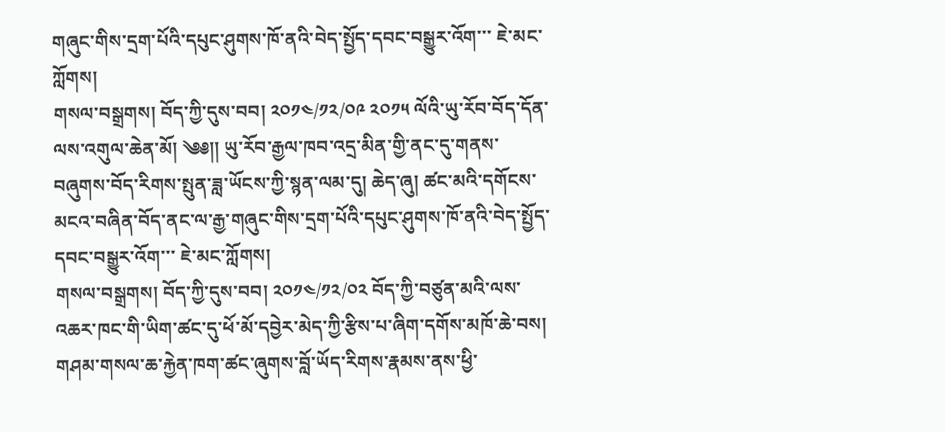གཞུང་གིས་དྲག་པོའི་དཔུང་ཤུགས་ཁོ་ནའི་བེད་སྤྱོད་དབང་བསྒྱུར་འོག་་་ ཇེ་མང་ཀློགས།
གསལ་བསྒྲགས། བོད་ཀྱི་དུས་བབ། ༢༠༡༤/༡༢/༠༩ ༢༠༡༥ ལོའི་ཡུ་རོབ་བོད་དོན་ལས་འགུལ་ཆེན་མོ། ༄༅།། ཡུ་རོབ་རྒྱལ་ཁབ་འདྲ་མིན་གྱི་ནང་དུ་གནས་བཞུགས་བོད་རིགས་སྤུན་ཟླ་ཡོངས་ཀྱི་སྙན་ལམ་དུ། ཆེད་ཞུ། ཚང་མའི་དགོངས་མངའ་བཞིན་བོད་ནང་ལ་རྒྱ་གཞུང་གིས་དྲག་པོའི་དཔུང་ཤུགས་ཁོ་ནའི་བེད་སྤྱོད་དབང་བསྒྱུར་འོག་་་ ཇེ་མང་ཀློགས།
གསལ་བསྒྲགས། བོད་ཀྱི་དུས་བབ། ༢༠༡༤/༡༢/༠༢ བོད་ཀྱི་བཙུན་མའི་ལས་འཆར་ཁང་གི་ཡིག་ཚང་དུ་ཕོ་མོ་དབྱེར་མེད་ཀྱི་རྩིས་པ་ཞིག་དགོས་མཁོ་ཆེ་བས། གཤམ་གསལ་ཆ་རྐྱེན་ཁག་ཚང་ཞུགས་བློ་ཡོད་རིགས་རྣམས་ནས་ཕྱི་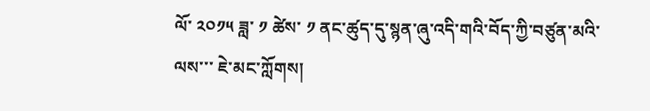ལོ་ ༢༠༡༥ ཟླ་ ༡ ཚེས་ ༡ ནང་ཚུད་དུ་སྙན་ཞུ་འདི་གའི་བོད་ཀྱི་བཙུན་མའི་ལས་་་ ཇེ་མང་ཀློགས།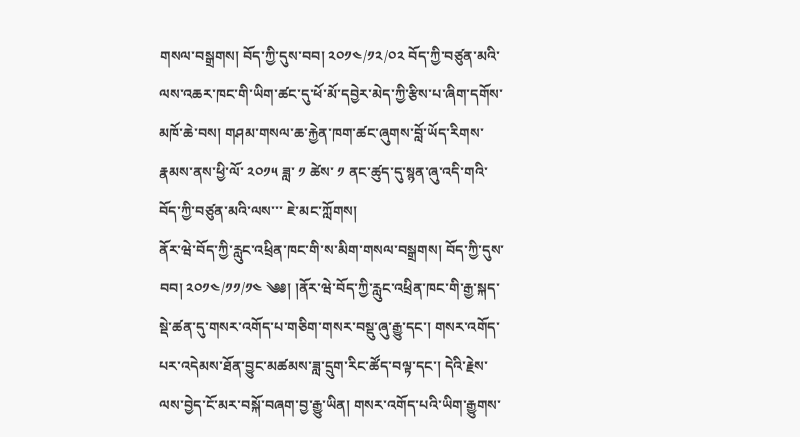གསལ་བསྒྲགས། བོད་ཀྱི་དུས་བབ། ༢༠༡༤/༡༢/༠༢ བོད་ཀྱི་བཙུན་མའི་ལས་འཆར་ཁང་གི་ཡིག་ཚང་དུ་ཕོ་མོ་དབྱེར་མེད་ཀྱི་རྩིས་པ་ཞིག་དགོས་མཁོ་ཆེ་བས། གཤམ་གསལ་ཆ་རྐྱེན་ཁག་ཚང་ཞུགས་བློ་ཡོད་རིགས་རྣམས་ནས་ཕྱི་ལོ་ ༢༠༡༥ ཟླ་ ༡ ཚེས་ ༡ ནང་ཚུད་དུ་སྙན་ཞུ་འདི་གའི་བོད་ཀྱི་བཙུན་མའི་ལས་་་ ཇེ་མང་ཀློགས།
ནོར་ཝེ་བོད་ཀྱི་རླུང་འཕྲིན་ཁང་གི་ས་མིག་གསལ་བསྒྲགས། བོད་ཀྱི་དུས་བབ། ༢༠༡༤/༡༡/༡༤ ༄༅། །ནོར་ཝེ་བོད་ཀྱི་རླུང་འཕྲིན་ཁང་གི་རྒྱ་སྐད་སྡེ་ཚན་དུ་གསར་འགོད་པ་གཅིག་གསར་བསྡུ་ཞུ་རྒྱུ་དང་། གསར་འགོད་པར་འདེམས་ཐོན་བྱུང་མཚམས་ཟླ་དྲུག་རིང་ཚོད་བལྟ་དང་། དེའི་རྗེས་ལས་བྱེད་ངོ་མར་བསྐོ་བཞག་བྱ་རྒྱུ་ཡིན། གསར་འགོད་པའི་ཡིག་རྒྱུགས་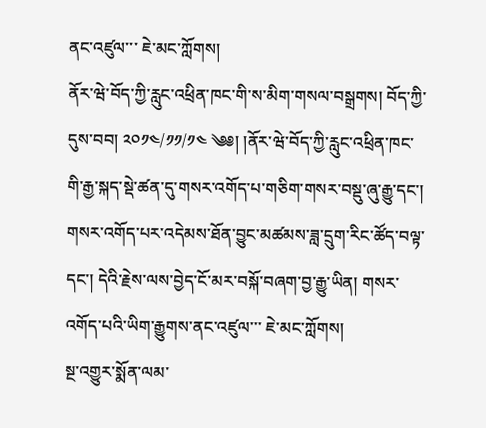ནང་འཛུལ་་་ ཇེ་མང་ཀློགས།
ནོར་ཝེ་བོད་ཀྱི་རླུང་འཕྲིན་ཁང་གི་ས་མིག་གསལ་བསྒྲགས། བོད་ཀྱི་དུས་བབ། ༢༠༡༤/༡༡/༡༤ ༄༅། །ནོར་ཝེ་བོད་ཀྱི་རླུང་འཕྲིན་ཁང་གི་རྒྱ་སྐད་སྡེ་ཚན་དུ་གསར་འགོད་པ་གཅིག་གསར་བསྡུ་ཞུ་རྒྱུ་དང་། གསར་འགོད་པར་འདེམས་ཐོན་བྱུང་མཚམས་ཟླ་དྲུག་རིང་ཚོད་བལྟ་དང་། དེའི་རྗེས་ལས་བྱེད་ངོ་མར་བསྐོ་བཞག་བྱ་རྒྱུ་ཡིན། གསར་འགོད་པའི་ཡིག་རྒྱུགས་ནང་འཛུལ་་་ ཇེ་མང་ཀློགས།
སྔ་འགྱུར་སྨོན་ལམ་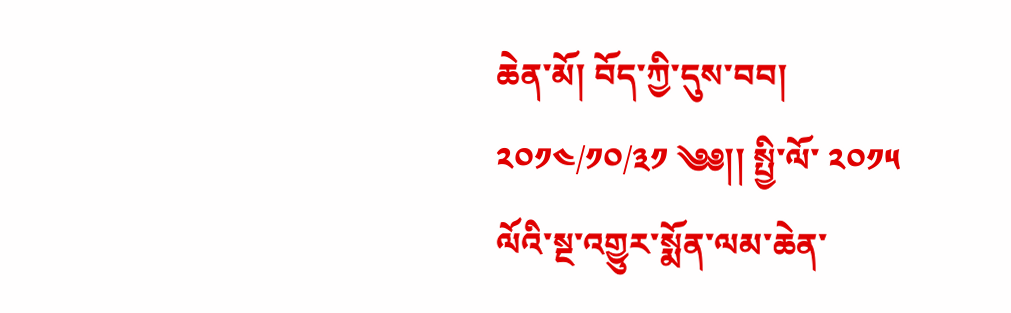ཆེན་མོ། བོད་ཀྱི་དུས་བབ། ༢༠༡༤/༡༠/༣༡ ༄༅།། སྤྱི་ལོ་ ༢༠༡༥ ལོའི་སྔ་འགྱུར་སྨོན་ལམ་ཆེན་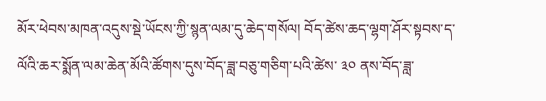མོར་ཕེབས་མཁན་འདུས་སྡེ་ཡོངས་ཀྱི་སྙན་ལམ་དུ་ཆེད་གསོལ། བོད་ཚེས་ཆད་ལྷག་ཤོར་སྟབས་ད་ལོའི་ཆར་སྨོན་ལམ་ཆེན་མོའི་ཚོགས་དུས་བོད་ཟླ་བཅུ་གཅིག་པའི་ཚེས་ ༣༠ ནས་བོད་ཟླ་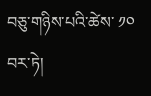བཅུ་གཉིས་པའི་ཚེས་ ༡༠ བར་ཏེ།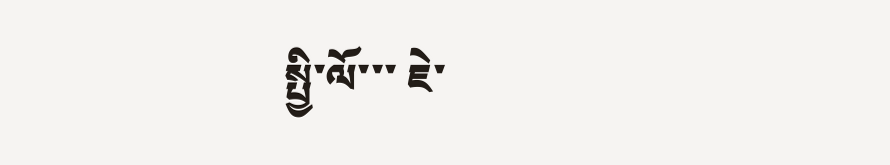སྤྱི་ལོ་་་ ཇེ་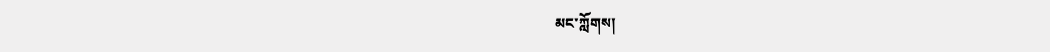མང་ཀློགས།